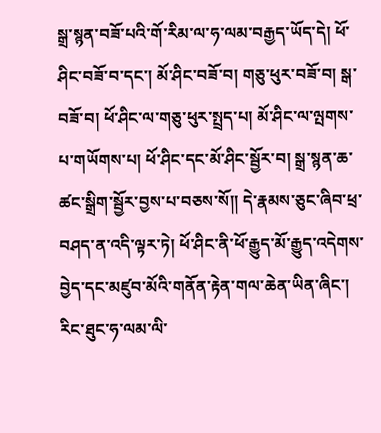སྒྲ་སྙན་བཟོ་པའི་གོ་རིམ་ལ་ཧ་ལམ་བརྒྱད་ཡོད་དེ། ཕོ་ཤིང་བཟོ་བ་དང་། མོ་ཤིང་བཟོ་བ། གཅུ་ཕུར་བཟོ་བ། སྒ་བཟོ་བ། ཕོ་ཤིང་ལ་གཅུ་ཕུར་སྤྲད་པ། མོ་ཤིང་ལ་ལྤགས་པ་གཡོགས་པ། ཕོ་ཤིང་དང་མོ་ཤིང་སྦྱོར་བ། སྒྲ་སྙན་ཆ་ཚང་སྒྲིག་སྦྱོར་བྱས་པ་བཅས་སོ།། དེ་རྣམས་ཅུང་ཞིབ་ཕྲ་བཤད་ན་འདི་ལྟར་ཏེ། ཕོ་ཤིང་ནི་ཕོ་རྒྱུད་མོ་རྒྱུད་འདེགས་བྱེད་དང་མཛུབ་མོའི་གནོན་རྟེན་གལ་ཆེན་ཡིན་ཞིང་། རིང་ཐུང་ཧ་ལམ་ལི་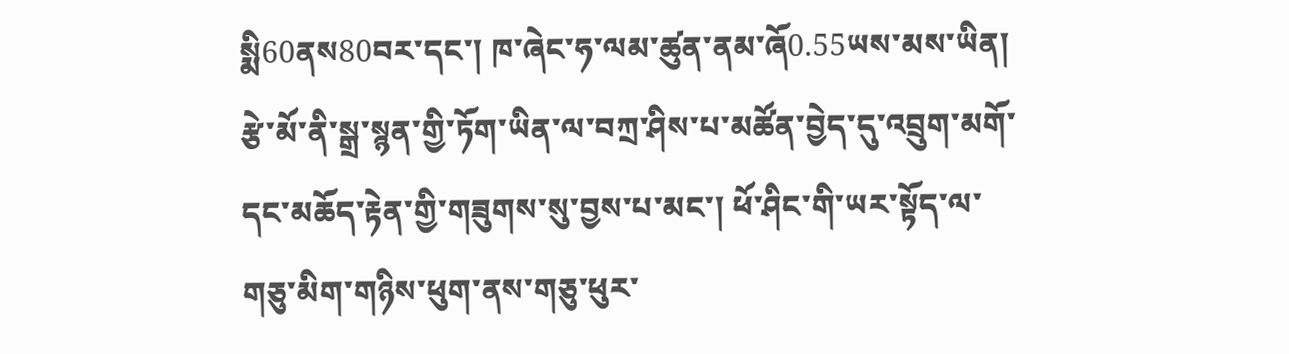སྨི60ནས80བར་དང་། ཁ་ཞེང་ཧ་ལམ་ཚུན་ནམ་ཞོ0.55ཡས་མས་ཡིན། རྩེ་མོ་ནི་སྒྲ་སྙན་གྱི་ཏོག་ཡིན་ལ་བཀྲ་ཤིས་པ་མཚོན་བྱེད་དུ་འབྲུག་མགོ་དང་མཆོད་རྟེན་གྱི་གཟུགས་སུ་བྱས་པ་མང་། ཕོ་ཤིང་གི་ཡར་སྟོད་ལ་གཅུ་མིག་གཉིས་ཕུག་ནས་གཅུ་ཕུར་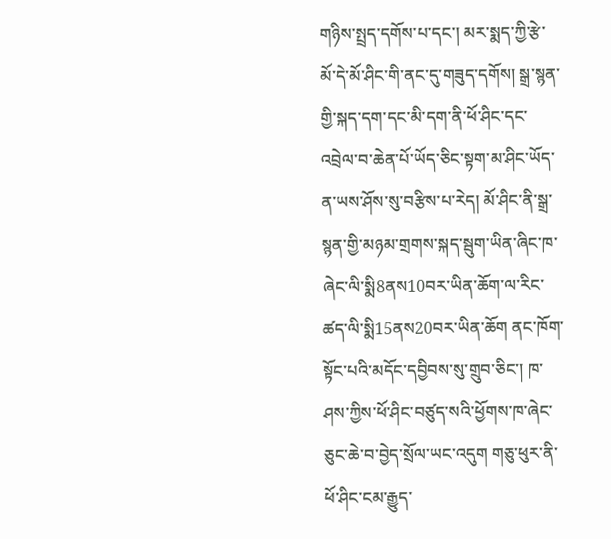གཉིས་སྤྲད་དགོས་པ་དང་། མར་སྨད་ཀྱི་རྩེ་མོ་དེ་མོ་ཤིང་གི་ནང་དུ་གཟུད་དགོས། སྒྲ་སྙན་གྱི་སྐད་དག་དང་མི་དག་ནི་ཕོ་ཤིང་དང་འབྲེལ་བ་ཆེན་པོ་ཡོད་ཅིང་སྟག་མ་ཤིང་ཡོད་ན་ཡས་ཤོས་སུ་བརྩིས་པ་རེད། མོ་ཤིང་ནི་སྒྲ་སྙན་གྱི་མཉམ་གྲགས་སྐད་སྦུག་ཡིན་ཞིང་ཁ་ཞེང་ལི་སྨི8ནས10བར་ཡིན་ཆོག་ལ་རིང་ཚད་ལི་སྨི15ནས20བར་ཡིན་ཆོག ནང་ཁོག་སྟོང་པའི་མདོང་དབྱིབས་སུ་གྲུབ་ཅིང་། ཁ་ཤས་ཀྱིས་ཕོ་ཤིང་བཙུད་སའི་ཕྱོགས་ཁ་ཞེང་ཅུང་ཆེ་བ་བྱེད་སྲོལ་ཡང་འདུག གཅུ་ཕུར་ནི་ཕོ་ཤིང་ངམ་རྒྱུད་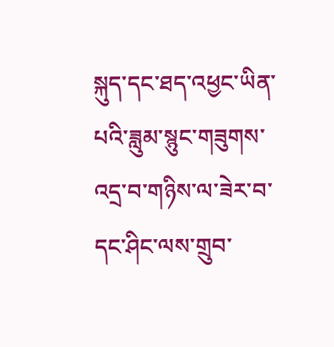སྐུད་དང་ཐད་འཕྱང་ཡིན་པའི་ཟླུམ་སྙུང་གཟུགས་འདྲ་བ་གཉིས་ལ་ཟེར་བ་དང་ཤིང་ལས་གྲུབ་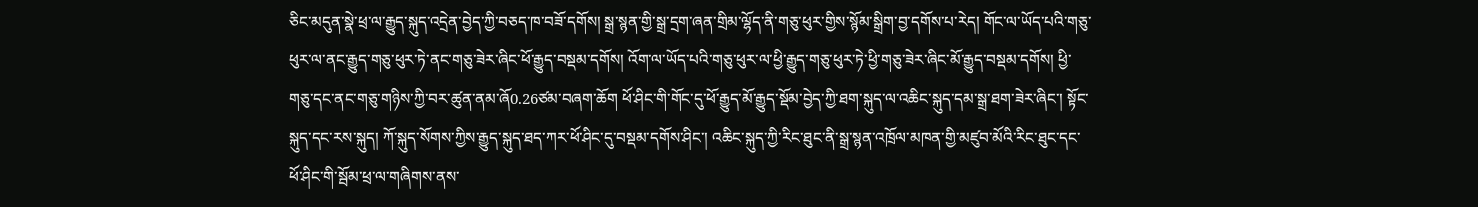ཅིང་མདུན་སྣེ་ཕྲ་ལ་རྒྱུད་སྐུད་འདྲེན་བྱེད་ཀྱི་བཅད་ཁ་བཟོ་དགོས། སྒྲ་སྙན་གྱི་སྒྲ་དྲག་ཞན་གྲིམ་ལྷོད་ནི་གཅུ་ཕུར་གྱིས་སྙོམ་སྒྲིག་བྱ་དགོས་པ་རེད། གོང་ལ་ཡོད་པའི་གཅུ་ཕུར་ལ་ནང་རྒྱུད་གཅུ་ཕུར་ཏེ་ནང་གཅུ་ཟེར་ཞིང་ཕོ་རྒྱུད་བསྡམ་དགོས། འོག་ལ་ཡོད་པའི་གཅུ་ཕུར་ལ་ཕྱི་རྒྱུད་གཅུ་ཕུར་ཏེ་ཕྱི་གཅུ་ཟེར་ཞིང་མོ་རྒྱུད་བསྡམ་དགོས། ཕྱི་གཅུ་དང་ནང་གཅུ་གཉིས་ཀྱི་བར་ཚུན་ནམ་ཞོ0.26ཙམ་བཞག་ཆོག ཕོ་ཤིང་གི་གོང་དུ་ཕོ་རྒྱུད་མོ་རྒྱུད་སྡོམ་བྱེད་ཀྱི་ཐག་སྐུད་ལ་འཆིང་སྐུད་དམ་སྒྲ་ཐག་ཟེར་ཞིང་། སྟོང་སྐུད་དང་རས་སྐུད། ཀོ་སྐུད་སོགས་ཀྱིས་རྒྱུད་སྐུད་ཐད་ཀར་ཕོ་ཤིང་དུ་བསྡམ་དགོས་ཤིང་། འཆིང་སྐུད་ཀྱི་རིང་ཐུང་ནི་སྒྲ་སྙན་འཁྲོལ་མཁན་གྱི་མཛུབ་མོའི་རིང་ཐུང་དང་ཕོ་ཤིང་གི་སྦོམ་ཕྲ་ལ་གཞིགས་ནས་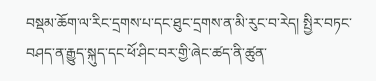བསྡམ་ཆོག་ལ་རིང་དྲགས་པ་དང་ཐུང་དྲགས་ན་མི་རུང་བ་རེད། སྤྱིར་བཏང་བཤད་ན་རྒྱུད་སྐུད་དང་ཕོ་ཤིང་བར་གྱི་ཞེང་ཚད་ནི་ཚུན་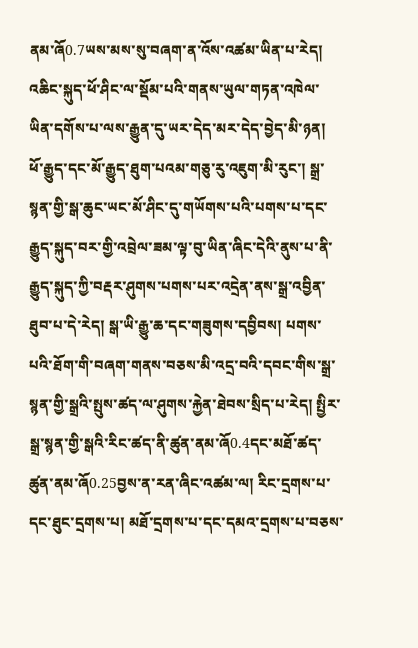ནམ་ཞོ0.7ཡས་མས་སུ་བཞག་ན་འོས་འཚམ་ཡིན་པ་རེད། འཆིང་སྐུད་ཕོ་ཤིང་ལ་སྡོམ་པའི་གནས་ཡུལ་གཏན་འཁེལ་ཡིན་དགོས་པ་ལས་རྒྱུན་དུ་ཡར་དེད་མར་དེད་བྱེད་མི་ཉན། ཕོ་རྒྱུད་དང་མོ་རྒྱུད་ཐུག་པའམ་གཅུ་རུ་འཇུག་མི་རུང་། སྒྲ་སྙན་གྱི་སྒ་ཆུང་ཡང་མོ་ཤིང་དུ་གཡོགས་པའི་པགས་པ་དང་རྒྱུད་སྐུད་བར་གྱི་འབྲེལ་ཟམ་ལྟ་བུ་ཡིན་ཞིང་དེའི་ནུས་པ་ནི་རྒྱུད་སྐུད་ཀྱི་བརྡར་ཤུགས་པགས་པར་འདྲེན་ནས་སྒྲ་འབྱིན་ཐུབ་པ་དེ་རེད། སྒ་ཡི་རྒྱུ་ཆ་དང་གཟུགས་དབྱིབས། པགས་པའི་ཐོག་གི་བཞག་གནས་བཅས་མི་འདྲ་བའི་དབང་གིས་སྒྲ་སྙན་གྱི་སྒྲའི་སྤུས་ཚད་ལ་ཤུགས་རྐྱེན་ཐེབས་སྲིད་པ་རེད། སྤྱིར་སྒྲ་སྙན་གྱི་སྒའི་རིང་ཚད་ནི་ཚུན་ནམ་ཞོ0.4དང་མཐོ་ཚད་ཚུན་ནམ་ཞོ0.25བྱས་ན་རན་ཞིང་འཚམ་ལ། རིང་དྲགས་པ་དང་ཐུང་དྲགས་པ། མཐོ་དྲགས་པ་དང་དམའ་དྲགས་པ་བཅས་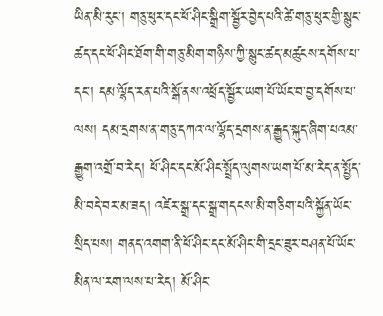ཡིན་མི་རུང་། གཅུ་ཕུར་དང་ཕོ་ཤིང་སྒྲིག་སྦྱོར་བྱེད་པའི་ཚེ་གཅུ་ཕུར་གྱི་སྙུང་ཚད་དང་ཕོ་ཤིང་ཐོག་གི་གཅུ་མིག་གཉིས་ཀྱི་སྙུང་ཚད་མཚུངས་དགོས་པ་དང་། དམ་ལྷོད་རན་པའི་སྒོ་ནས་འཕྲོད་སྦྱོར་ཡག་པོ་ཡོང་བ་བྱ་དགོས་པ་ལས། དམ་དྲགས་ན་གཅུ་དཀའ་ལ་ལྷོད་དྲགས་ན་རྒྱུད་སྐུད་ཞིག་པའམ་རྒྱུག་འགྲོ་བ་རེད། ཕོ་ཤིང་དང་མོ་ཤིང་སྤྲོད་ལུགས་ཡག་པོ་མ་རེད་ན་སྤྱོད་མི་བདེ་བར་མ་ཟད། འཛེར་སྒྲ་དང་སྒྲ་གདངས་མི་གཅིག་པའི་སྐྱོན་ཡོང་སྲིད་པས། གནད་འགག་ནི་ཕོ་ཤིང་དང་མོ་ཤིང་གི་དྲང་ཟུར་བཤན་པོ་ཡོང་མིན་ལ་རག་ལས་པ་རེད། མོ་ཤིང་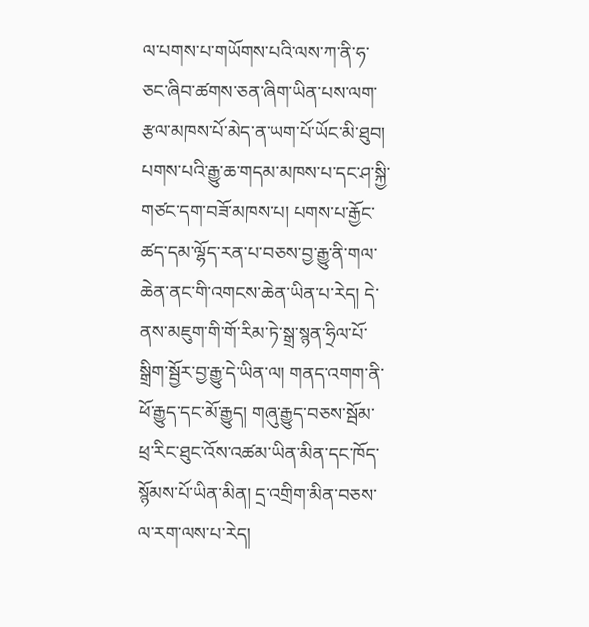ལ་པགས་པ་གཡོགས་པའི་ལས་ཀ་ནི་ཧ་ཅང་ཞིབ་ཚགས་ཅན་ཞིག་ཡིན་པས་ལག་རྩལ་མཁས་པོ་མེད་ན་ཡག་པོ་ཡོང་མི་ཐུབ། པགས་པའི་རྒྱུ་ཆ་གདམ་མཁས་པ་དང་ཤ་སྐྱི་གཙང་དག་བཟོ་མཁས་པ། པགས་པ་རྒྱོང་ཚད་དམ་ལྷོད་རན་པ་བཅས་བྱ་རྒྱུ་ནི་གལ་ཆེན་ནང་གི་འགངས་ཆེན་ཡིན་པ་རེད། དེ་ནས་མཇུག་གི་གོ་རིམ་ཏེ་སྒྲ་སྙན་ཧྲིལ་པོ་སྒྲིག་སྦྱོར་བྱ་རྒྱུ་དེ་ཡིན་ལ། གནད་འགག་ནི་ཕོ་རྒྱུད་དང་མོ་རྒྱུད། གཞུ་རྒྱུད་བཅས་སྦོམ་ཕྲ་རིང་ཐུང་འོས་འཚམ་ཡིན་མིན་དང་ཁོད་སྙོམས་པོ་ཡིན་མིན། དྲ་འགྲིག་མིན་བཅས་ལ་རག་ལས་པ་རེད།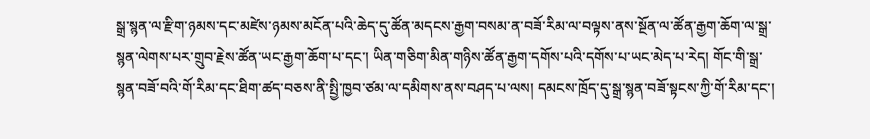སྒྲ་སྙན་ལ་རྫིག་ཉམས་དང་མཛེས་ཉམས་མངོན་པའི་ཆེད་དུ་ཚོན་མདངས་རྒྱག་བསམ་ན་བཟོ་རིམ་ལ་བལྟས་ནས་སྔོན་ལ་ཚོན་རྒྱག་ཆོག་ལ་སྒྲ་སྙན་ལེགས་པར་གྲུབ་རྗེས་ཚོན་ཡང་རྒྱག་ཆོག་པ་དང་། ཡིན་གཅིག་མིན་གཉིས་ཚོན་རྒྱག་དགོས་པའི་དགོས་པ་ཡང་མེད་པ་རེད། གོང་གི་སྒྲ་སྙན་བཟོ་བའི་གོ་རིམ་དང་ཐིག་ཚད་བཅས་ནི་སྤྱི་ཁྱབ་ཙམ་ལ་དམིགས་ནས་བཤད་པ་ལས། དམངས་ཁྲོད་དུ་སྒྲ་སྙན་བཟོ་སྟངས་ཀྱི་གོ་རིམ་དང་།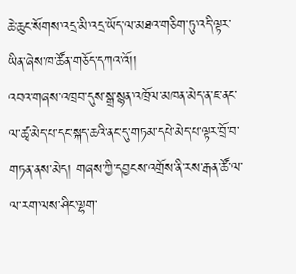ཆེ་ཆུང་སོགས་འདྲ་མི་འདྲ་ཡོད་ལ་མཐའ་གཅིག་ཏུ་འདི་ལྟར་ཡིན་ཞེས་ཁ་ཚོན་གཅོད་དཀའ་འོ།།
འབའ་གཞས་འཁྲབ་དུས་སྒྲ་སྙན་འཁྲོལ་མཁན་མེད་ན་ཇ་ནང་ལ་ཚྭ་མེད་པ་དང་སྐད་ཆའི་ནང་དུ་གཏམ་དཔེ་མེད་པ་ལྟར་བྲོ་བ་གཏན་ནས་མེད། གཞས་ཀྱི་དབྱངས་འགྲོས་ནི་རས་རྒན་ཚོ་ལ་ལ་རག་ལས་ཤིང་ལྷག་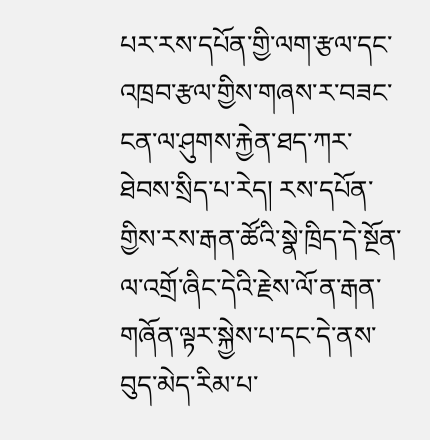པར་རས་དཔོན་གྱི་ལག་རྩལ་དང་འཁྲབ་རྩལ་གྱིས་གཞས་ར་བཟང་ངན་ལ་ཤུགས་རྐྱེན་ཐད་ཀར་ཐེབས་སྲིད་པ་རེད། རས་དཔོན་གྱིས་རས་རྒན་ཚོའི་སྣེ་ཁྲིད་དེ་སྔོན་ལ་འགྲོ་ཞིང་དེའི་རྗེས་ལོ་ན་རྒན་གཞོན་ལྟར་སྐྱེས་པ་དང་དེ་ནས་བུད་མེད་རིམ་པ་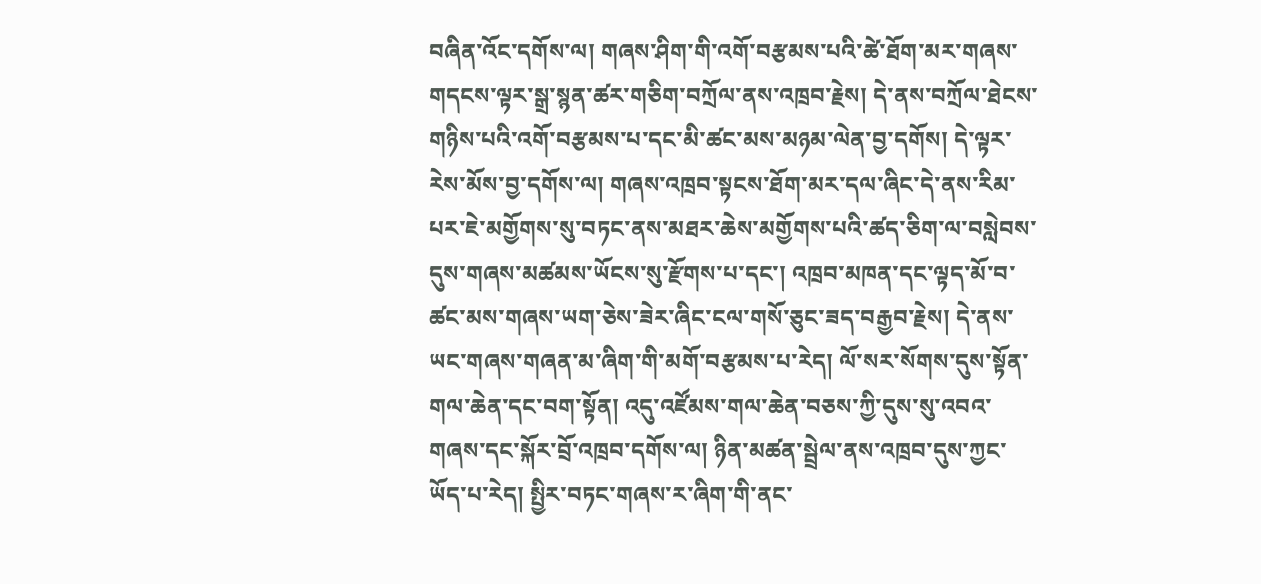བཞིན་འོང་དགོས་ལ། གཞས་ཤིག་གི་འགོ་བརྩམས་པའི་ཚེ་ཐོག་མར་གཞས་གདངས་ལྟར་སྒྲ་སྙན་ཚར་གཅིག་བཀྲོལ་ནས་འཁྲབ་རྗེས། དེ་ནས་བཀྲོལ་ཐེངས་གཉིས་པའི་འགོ་བརྩམས་པ་དང་མི་ཚང་མས་མཉམ་ལེན་བྱ་དགོས། དེ་ལྟར་རེས་མོས་བྱ་དགོས་ལ། གཞས་འཁྲབ་སྟངས་ཐོག་མར་དལ་ཞིང་དེ་ནས་རིམ་པར་ཇེ་མགྱོགས་སུ་བཏང་ནས་མཐར་ཆེས་མགྱོགས་པའི་ཚད་ཅིག་ལ་བསླེབས་དུས་གཞས་མཚམས་ཡོངས་སུ་རྫོགས་པ་དང་། འཁྲབ་མཁན་དང་ལྟད་མོ་བ་ཚང་མས་གཞས་ཡག་ཅེས་ཟེར་ཞིང་ངལ་གསོ་ཅུང་ཟད་བརྒྱབ་རྗེས། དེ་ནས་ཡང་གཞས་གཞན་མ་ཞིག་གི་མགོ་བརྩམས་པ་རེད། ལོ་སར་སོགས་དུས་སྟོན་གལ་ཆེན་དང་བག་སྟོན། འདུ་འཛོམས་གལ་ཆེན་བཅས་ཀྱི་དུས་སུ་འབའ་གཞས་དང་སྐོར་བྲོ་འཁྲབ་དགོས་ལ། ཉིན་མཚན་སྦྲེལ་ནས་འཁྲབ་དུས་ཀྱང་ཡོད་པ་རེད། སྤྱིར་བཏང་གཞས་ར་ཞིག་གི་ནང་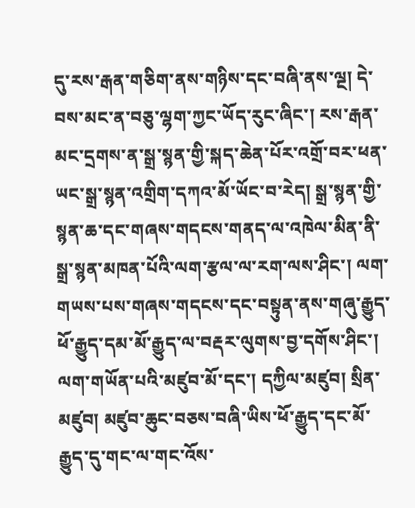དུ་རས་རྒན་གཅིག་ནས་གཉིས་དང་བཞི་ནས་ལྔ། དེ་བས་མང་ན་བཅུ་ལྷག་ཀྱང་ཡོད་རུང་ཞིང་། རས་རྒན་མང་དྲགས་ན་སྒྲ་སྙན་གྱི་སྐད་ཆེན་པོར་འགྲོ་བར་ཕན་ཡང་སྒྲ་སྙན་འགྲིག་དཀའ་མོ་ཡོང་བ་རེད། སྒྲ་སྙན་གྱི་སྙན་ཆ་དང་གཞས་གདངས་གནད་ལ་འཁེལ་མིན་ནི་སྒྲ་སྙན་མཁན་པོའི་ལག་རྩལ་ལ་རག་ལས་ཤིང་། ལག་གཡས་པས་གཞས་གདངས་དང་བསྟུན་ནས་གཞུ་རྒྱུད་ཕོ་རྒྱུད་དམ་མོ་རྒྱུད་ལ་བརྡར་ལུགས་བྱ་དགོས་ཤིང་། ལག་གཡོན་པའི་མཛུབ་མོ་དང་། དཀྱིལ་མཛུབ། སྲིན་མཛུབ། མཛུབ་ཆུང་བཅས་བཞི་ཡིས་ཕོ་རྒྱུད་དང་མོ་རྒྱུད་དུ་གང་ལ་གང་འོས་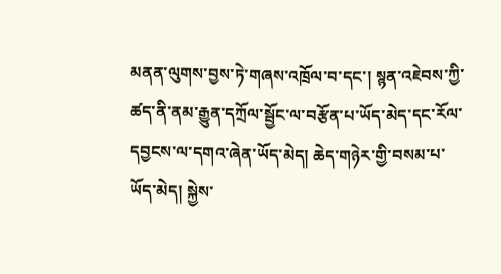མནན་ལུགས་བྱས་ཏེ་གཞས་འཁྲོལ་བ་དང་། སྙན་འཇེབས་ཀྱི་ཚད་ནི་ནམ་རྒྱུན་དཀྲོལ་སྦྱོང་ལ་བརྩོན་པ་ཡོད་མེད་དང་རོལ་དབྱངས་ལ་དགའ་ཞེན་ཡོད་མེད། ཆེད་གཉེར་གྱི་བསམ་པ་ཡོད་མེད། སྐྱེས་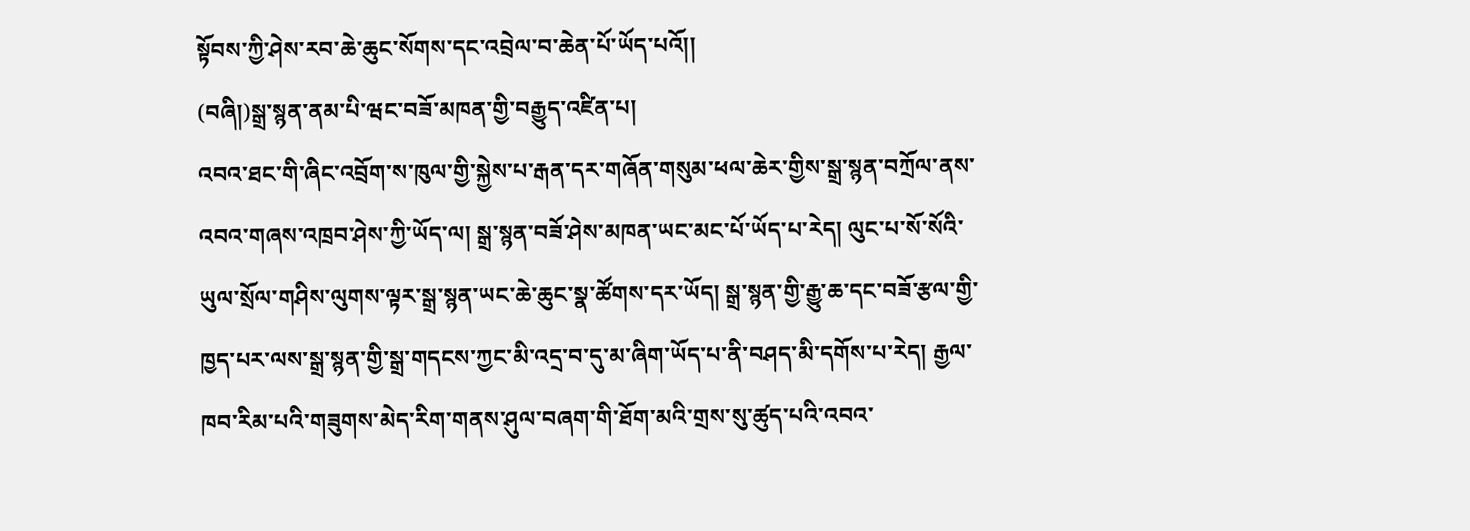སྟོབས་ཀྱི་ཤེས་རབ་ཆེ་ཆུང་སོགས་དང་འབྲེལ་བ་ཆེན་པོ་ཡོད་པའོ།།
(བཞི།)སྒྲ་སྙན་ནམ་པི་ཝང་བཟོ་མཁན་གྱི་བརྒྱུད་འཛིན་པ།
འབའ་ཐང་གི་ཞིང་འབྲོག་ས་ཁུལ་གྱི་སྐྱེས་པ་རྒན་དར་གཞོན་གསུམ་ཕལ་ཆེར་གྱིས་སྒྲ་སྙན་བཀྲོལ་ནས་འབའ་གཞས་འཁྲབ་ཤེས་ཀྱི་ཡོད་ལ། སྒྲ་སྙན་བཟོ་ཤེས་མཁན་ཡང་མང་པོ་ཡོད་པ་རེད། ལུང་པ་སོ་སོའི་ཡུལ་སྲོལ་གཤིས་ལུགས་ལྟར་སྒྲ་སྙན་ཡང་ཆེ་ཆུང་སྣ་ཚོགས་དར་ཡོད། སྒྲ་སྙན་གྱི་རྒྱུ་ཆ་དང་བཟོ་རྩལ་གྱི་ཁྱད་པར་ལས་སྒྲ་སྙན་གྱི་སྒྲ་གདངས་ཀྱང་མི་འདྲ་བ་དུ་མ་ཞིག་ཡོད་པ་ནི་བཤད་མི་དགོས་པ་རེད། རྒྱལ་ཁབ་རིམ་པའི་གཟུགས་མེད་རིག་གནས་ཤུལ་བཞག་གི་ཐོག་མའི་གྲས་སུ་ཚུད་པའི་འབའ་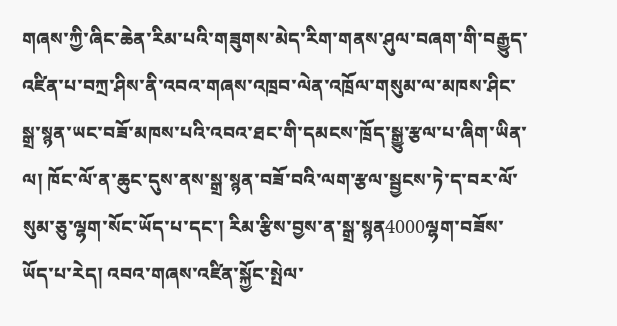གཞས་ཀྱི་ཞིང་ཆེན་རིམ་པའི་གཟུགས་མེད་རིག་གནས་ཤུལ་བཞག་གི་བརྒྱུད་འཛིན་པ་བཀྲ་ཤིས་ནི་འབའ་གཞས་འཁྲབ་ལེན་འཁྲོལ་གསུམ་ལ་མཁས་ཤིང་སྒྲ་སྙན་ཡང་བཟོ་མཁས་པའི་འབའ་ཐང་གི་དམངས་ཁྲོད་སྒྱུ་རྩལ་པ་ཞིག་ཡིན་ལ། ཁོང་ལོ་ན་ཆུང་དུས་ནས་སྒྲ་སྙན་བཟོ་བའི་ལག་རྩལ་སྦྱངས་ཏེ་ད་བར་ལོ་སུམ་ཅུ་ལྷག་སོང་ཡོད་པ་དང་། རིམ་རྩིས་བྱས་ན་སྒྲ་སྙན4000ལྷག་བཟོས་ཡོད་པ་རེད། འབའ་གཞས་འཛིན་སྐྱོང་སྤེལ་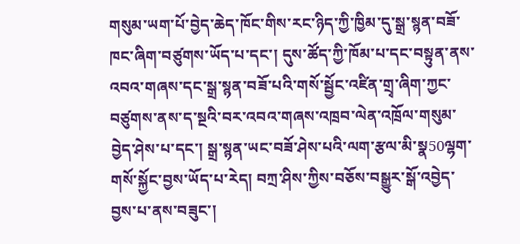གསུམ་ཡག་པོ་བྱེད་ཆེད་ཁོང་གིས་རང་ཉིད་ཀྱི་ཁྱིམ་དུ་སྒྲ་སྙན་བཟོ་ཁང་ཞིག་བཙུགས་ཡོད་པ་དང་། དུས་ཚོད་ཀྱི་ཁོམ་པ་དང་བསྟུན་ནས་འབའ་གཞས་དང་སྒྲ་སྙན་བཟོ་པའི་གསོ་སྦྱོང་འཛིན་གྲྭ་ཞིག་ཀྱང་བཙུགས་ནས་ད་སྔའི་བར་འབའ་གཞས་འཁྲབ་ལེན་འཁྲོལ་གསུམ་བྱེད་ཤེས་པ་དང་། སྒྲ་སྙན་ཡང་བཟོ་ཤེས་པའི་ལག་རྩལ་མི་སྣ50ལྷག་གསོ་སྐྱོང་བྱས་ཡོད་པ་རེད། བཀྲ་ཤིས་ཀྱིས་བཅོས་བསྒྱུར་སྒོ་འབྱེད་བྱས་པ་ནས་བཟུང་།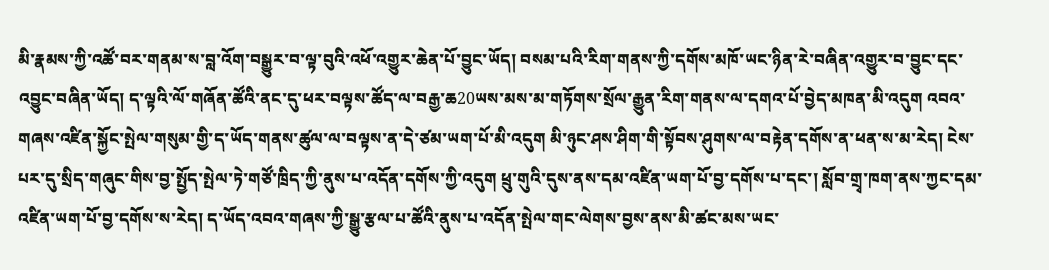མི་རྣམས་ཀྱི་འཚོ་བར་གནམ་ས་བླ་འོག་བསྒྱུར་བ་ལྟ་བུའི་འཕོ་འགྱུར་ཆེན་པོ་བྱུང་ཡོད། བསམ་པའི་རིག་གནས་ཀྱི་དགོས་མཁོ་ཡང་ཉིན་རེ་བཞིན་འགྱུར་བ་བྱུང་དང་འབྱུང་བཞིན་ཡོད། ད་ལྟའི་ལོ་གཞོན་ཚོའི་ནང་དུ་ཕར་བལྟས་ཚོད་ལ་བརྒྱ་ཆ20ཡས་མས་མ་གཏོགས་སྲོལ་རྒྱུན་རིག་གནས་ལ་དགའ་པོ་བྱེད་མཁན་མི་འདུག འབའ་གཞས་འཛིན་སྐྱོང་སྤེལ་གསུམ་གྱི་ད་ཡོད་གནས་ཚུལ་ལ་བལྟས་ན་དེ་ཙམ་ཡག་པོ་མི་འདུག མི་ཉུང་ཤས་ཤིག་གི་སྟོབས་ཤུགས་ལ་བརྟེན་དགོས་ན་ཕན་ས་མ་རེད། ངེས་པར་དུ་སྲིད་གཞུང་གིས་བྱ་སྤྱོད་སྤེལ་ཏེ་གཙོ་ཁྲིད་ཀྱི་ནུས་པ་འདོན་དགོས་ཀྱི་འདུག ཕྲུ་གུའི་དུས་ནས་དམ་འཛིན་ཡག་པོ་བྱ་དགོས་པ་དང་། སློབ་གྲྭ་ཁག་ནས་ཀྱང་དམ་འཛིན་ཡག་པོ་བྱ་དགོས་ས་རེད། ད་ཡོད་འབའ་གཞས་ཀྱི་སྒྱུ་རྩལ་པ་ཚོའི་ནུས་པ་འདོན་སྤེལ་གང་ལེགས་བྱས་ནས་མི་ཚང་མས་ཡང་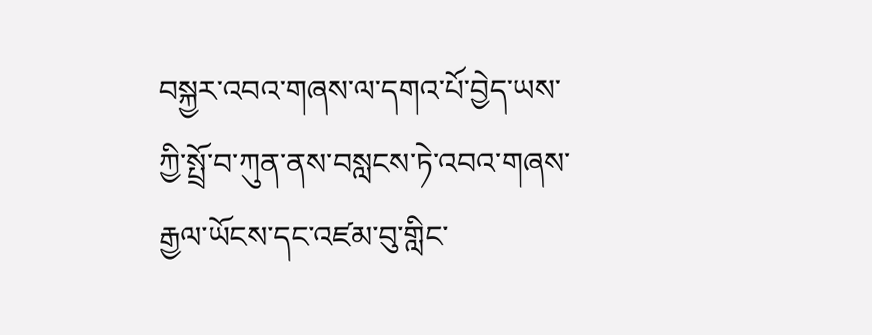བསྐྱར་འབའ་གཞས་ལ་དགའ་པོ་བྱེད་ཡས་ཀྱི་སྤྲོ་བ་ཀུན་ནས་བསླངས་ཏེ་འབའ་གཞས་རྒྱལ་ཡོངས་དང་འཛམ་བུ་གླིང་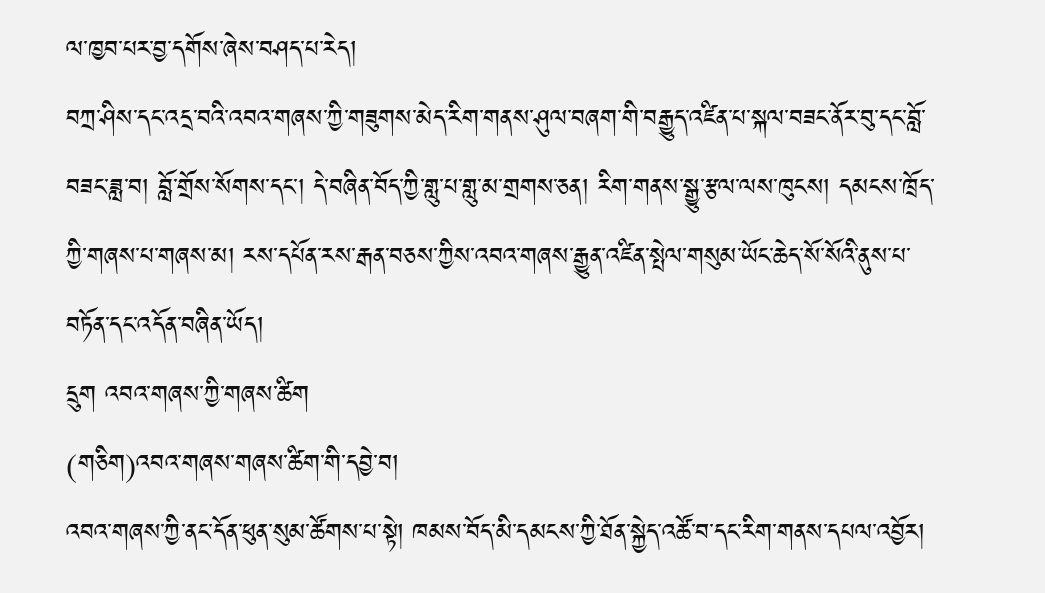ལ་ཁྱབ་པར་བྱ་དགོས་ཞེས་བཤད་པ་རེད།
བཀྲ་ཤིས་དང་འདྲ་བའི་འབའ་གཞས་ཀྱི་གཟུགས་མེད་རིག་གནས་ཤུལ་བཞག་གི་བརྒྱུད་འཛིན་པ་སྐལ་བཟང་ནོར་བུ་དང་བློ་བཟང་ཟླ་བ། བློ་གྲོས་སོགས་དང་། དེ་བཞིན་བོད་ཀྱི་གླུ་པ་གླུ་མ་གྲགས་ཅན། རིག་གནས་སྒྱུ་རྩལ་ལས་ཁུངས། དམངས་ཁྲོད་ཀྱི་གཞས་པ་གཞས་མ། རས་དཔོན་རས་རྒན་བཅས་ཀྱིས་འབའ་གཞས་རྒྱུན་འཛིན་སྤེལ་གསུམ་ཡོང་ཆེད་སོ་སོའི་ནུས་པ་བཏོན་དང་འདོན་བཞིན་ཡོད།
དྲུག འབའ་གཞས་ཀྱི་གཞས་ཚིག
(གཅིག)འབའ་གཞས་གཞས་ཚིག་གི་དབྱེ་བ།
འབའ་གཞས་ཀྱི་ནང་དོན་ཕུན་སུམ་ཚོགས་པ་སྟེ། ཁམས་བོད་མི་དམངས་ཀྱི་ཐོན་སྐྱེད་འཚོ་བ་དང་རིག་གནས་དཔལ་འབྱོར།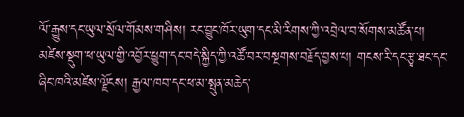ལོ་རྒྱུས་དང་ཡུལ་སྲོལ་གོམས་གཤིས། རང་བྱུང་ཁོར་ཡུག་དང་མི་རིགས་ཀྱི་འབྲེལ་བ་སོགས་མཚོན་པ། མཛེས་སྡུག་ཕ་ཡུལ་གྱི་འབྱོར་ཕྱུག་དང་བདེ་སྐྱིད་ཀྱི་འཚོ་བར་བསྔགས་བརྗོད་བྱས་པ། གངས་རི་དང་རྩྭ་ཐང་དང་ཞིང་ཁའི་མཛེས་ལྗོངས། རྒྱལ་ཁབ་དང་ཕ་མ་སྤུན་མཆེད་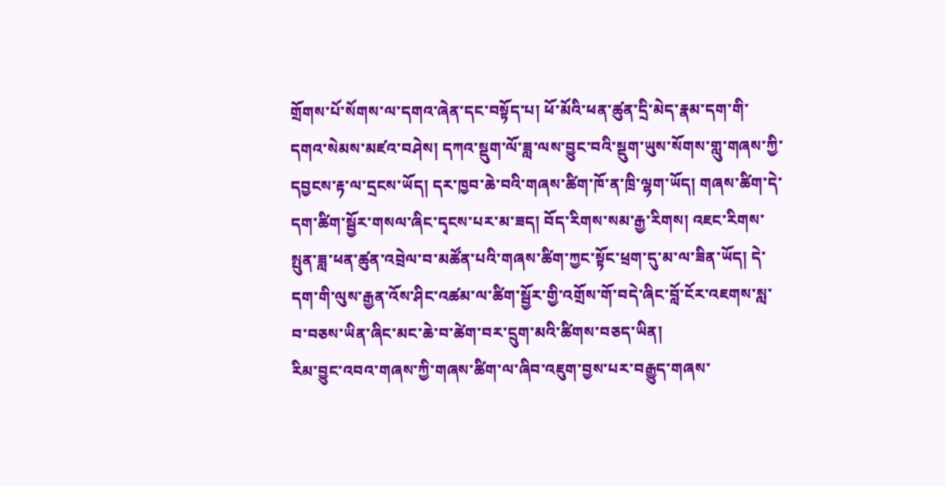གྲོགས་པོ་སོགས་ལ་དགའ་ཞེན་དང་བསྟོད་པ། ཕོ་མོའི་ཕན་ཚུན་དྲི་མེད་རྣམ་དག་གི་དགའ་སེམས་མཛའ་བཤེས། དཀའ་སྡུག་ལོ་ཟླ་ལས་བྱུང་བའི་སྡུག་ཡུས་སོགས་གླུ་གཞས་ཀྱི་དབྱངས་རྟ་ལ་དྲངས་ཡོད། དར་ཁྱབ་ཆེ་བའི་གཞས་ཚིག་ཁོ་ན་ཁྲི་ལྷག་ཡོད། གཞས་ཚིག་དེ་དག་ཚིག་སྦྱོར་གསལ་ཞིང་དྭངས་པར་མ་ཟད། བོད་རིགས་སམ་རྒྱ་རིགས། འཇང་རིགས་སྤུན་ཟླ་ཕན་ཚུན་འབྲེལ་བ་མཚོན་པའི་གཞས་ཚིག་ཀྱང་སྟོང་ཕྲག་དུ་མ་ལ་ཟིན་ཡོད། དེ་དག་གི་ལུས་རྒྱན་འོས་ཤིང་འཚམ་ལ་ཚིག་སྦྱོར་གྱི་འགྲོས་གོ་བདེ་ཞིང་བློ་ངོར་འཇགས་སླ་བ་བཅས་ཡིན་ཞིང་མང་ཆེ་བ་ཚེག་བར་དྲུག་མའི་ཚིགས་བཅད་ཡིན།
རིམ་བྱུང་འབའ་གཞས་ཀྱི་གཞས་ཚིག་ལ་ཞིབ་འཇུག་བྱས་པར་བརྒྱུད་གཞས་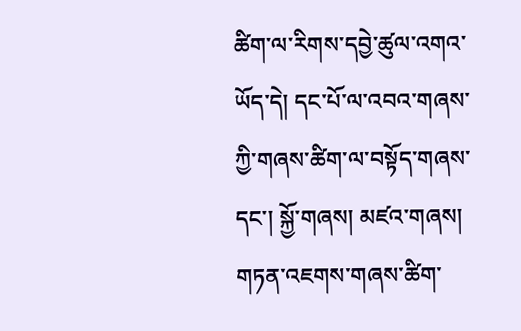ཚིག་ལ་རིགས་དབྱེ་ཚུལ་འགའ་ཡོད་དེ། དང་པོ་ལ་འབའ་གཞས་ཀྱི་གཞས་ཚིག་ལ་བསྟོད་གཞས་དང་། སྐྱོ་གཞས། མཛའ་གཞས། གཏན་འཇགས་གཞས་ཚིག་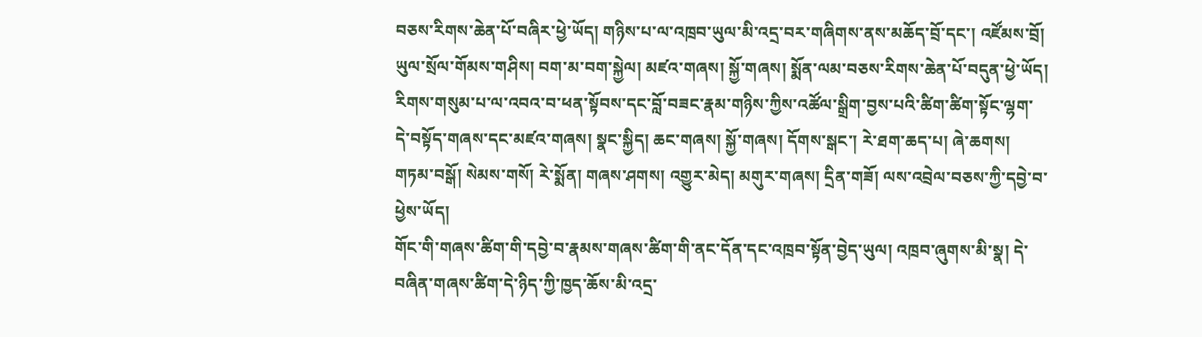བཅས་རིགས་ཆེན་པོ་བཞིར་ཕྱེ་ཡོད། གཉིས་པ་ལ་འཁྲབ་ཡུལ་མི་འདྲ་བར་གཞིགས་ནས་མཆོད་བྲོ་དང་། འཛོམས་བྲོ། ཡུལ་སྲོལ་གོམས་གཤིས། བག་མ་བག་སྐྱེལ། མཛའ་གཞས། སྐྱོ་གཞས། སྨོན་ལམ་བཅས་རིགས་ཆེན་པོ་བདུན་ཕྱེ་ཡོད། རིགས་གསུམ་པ་ལ་འབའ་བ་ཕན་སྟོབས་དང་བློ་བཟང་རྣམ་གཉིས་ཀྱིས་འཚོལ་སྒྲིག་བྱས་པའི་ཚིག་ཚིག་སྟོང་ལྷག་དེ་བསྟོད་གཞས་དང་མཛའ་གཞས། སྣང་སྐྱིད། ཆང་གཞས། སྐྱོ་གཞས། དོགས་སྒང་། རེ་ཐག་ཆད་པ། ཞེ་ཆགས། གཏམ་བསྒོ། སེམས་གསོ། རེ་སྨོན། གཞས་ཤགས། འགྱུར་མེད། མགུར་གཞས། དྲིན་གཟོ། ལས་འབྲེལ་བཅས་ཀྱི་དབྱེ་བ་ཕྱེས་ཡོད།
གོང་གི་གཞས་ཚིག་གི་དབྱེ་བ་རྣམས་གཞས་ཚིག་གི་ནང་དོན་དང་འཁྲབ་སྟོན་བྱེད་ཡུལ། འཁྲབ་ཞུགས་མི་སྣ། དེ་བཞིན་གཞས་ཚིག་དེ་ཉིད་ཀྱི་ཁྱད་ཆོས་མི་འདྲ་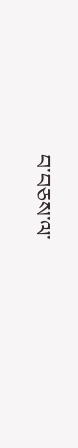བ་བཅས་ལ་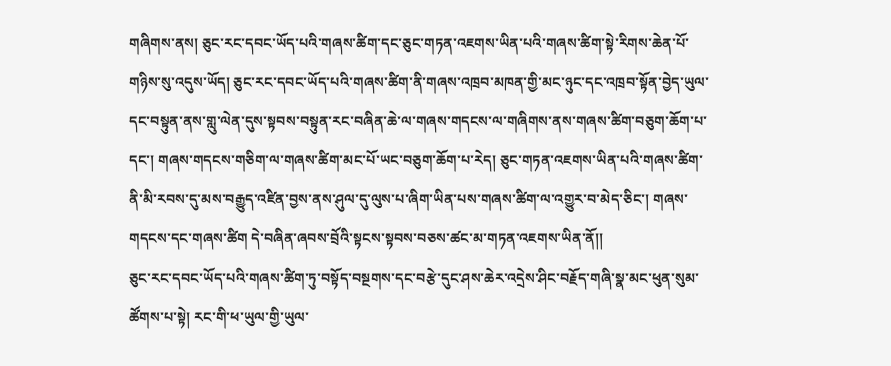གཞིགས་ནས། ཅུང་རང་དབང་ཡོད་པའི་གཞས་ཚིག་དང་ཅུང་གཏན་འཇགས་ཡིན་པའི་གཞས་ཚིག་སྟེ་རིགས་ཆེན་པོ་གཉིས་སུ་འདུས་ཡོད། ཅུང་རང་དབང་ཡོད་པའི་གཞས་ཚིག་ནི་གཞས་འཁྲབ་མཁན་གྱི་མང་ཉུང་དང་འཁྲབ་སྟོན་བྱེད་ཡུལ་དང་བསྟུན་ནས་གླུ་ལེན་དུས་སྟབས་བསྟུན་རང་བཞིན་ཆེ་ལ་གཞས་གདངས་ལ་གཞིགས་ནས་གཞས་ཚིག་བཅུག་ཆོག་པ་དང་། གཞས་གདངས་གཅིག་ལ་གཞས་ཚིག་མང་པོ་ཡང་བཅུག་ཆོག་པ་རེད། ཅུང་གཏན་འཇགས་ཡིན་པའི་གཞས་ཚིག་ནི་མི་རབས་དུ་མས་བརྒྱུད་འཛིན་བྱས་ནས་ཤུལ་དུ་ལུས་པ་ཞིག་ཡིན་པས་གཞས་ཚིག་ལ་འགྱུར་བ་མེད་ཅིང་། གཞས་གདངས་དང་གཞས་ཚིག དེ་བཞིན་ཞབས་བྲོའི་སྟངས་སྟབས་བཅས་ཚང་མ་གཏན་འཇགས་ཡིན་ནོ།།
ཅུང་རང་དབང་ཡོད་པའི་གཞས་ཚིག་ཏུ་བསྟོད་བསྔགས་དང་བརྩེ་དུང་ཤས་ཆེར་འདྲེས་ཤིང་བརྗོད་གཞི་སྣ་མང་ཕུན་སུམ་ཚོགས་པ་སྟེ། རང་གི་ཕ་ཡུལ་གྱི་ཡུལ་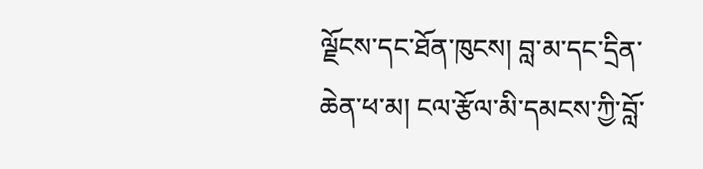ལྗོངས་དང་ཐོན་ཁུངས། བླ་མ་དང་དྲིན་ཆེན་ཕ་མ། ངལ་རྩོལ་མི་དམངས་ཀྱི་བློ་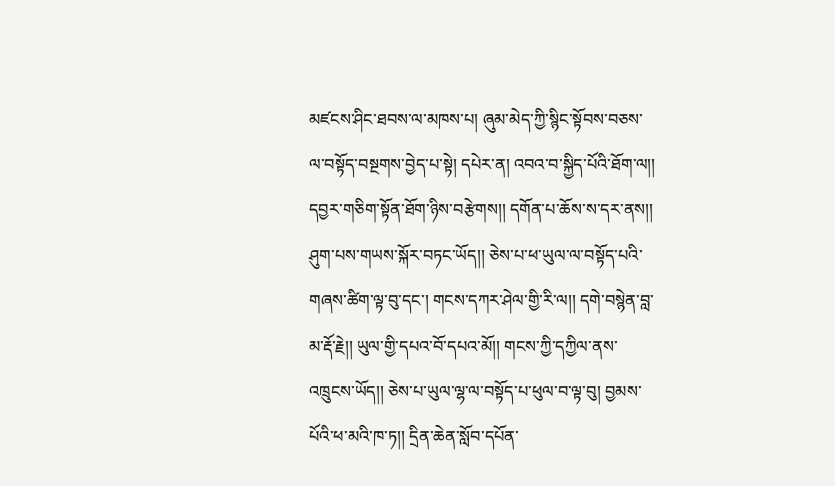མཛངས་ཤིང་ཐབས་ལ་མཁས་པ། ཞུམ་མེད་ཀྱི་སྙིང་སྟོབས་བཅས་ལ་བསྟོད་བསྔགས་བྱེད་པ་སྟེ། དཔེར་ན། འབའ་བ་སྐྱིད་པོའི་ཐོག་ལ།། དབྱར་གཅིག་སྟོན་ཐོག་ཉིས་བརྩེགས།། དགོན་པ་ཆོས་ས་དར་ནས།། ཤུག་པས་གཡས་སྐོར་བཏང་ཡོད།། ཅེས་པ་ཕ་ཡུལ་ལ་བསྟོད་པའི་གཞས་ཚིག་ལྟ་བུ་དང་། གངས་དཀར་ཤེལ་གྱི་རི་ལ།། དགེ་བསྙེན་བླ་མ་རྡོ་རྗེ།། ཡུལ་གྱི་དཔའ་བོ་དཔའ་མོ།། གངས་ཀྱི་དཀྱིལ་ནས་འཁྲུངས་ཡོད།། ཅེས་པ་ཡུལ་ལྷ་ལ་བསྟོད་པ་ཕུལ་བ་ལྟ་བུ། བྱམས་པོའི་ཕ་མའི་ཁ་ཏ།། དྲིན་ཆེན་སློབ་དཔོན་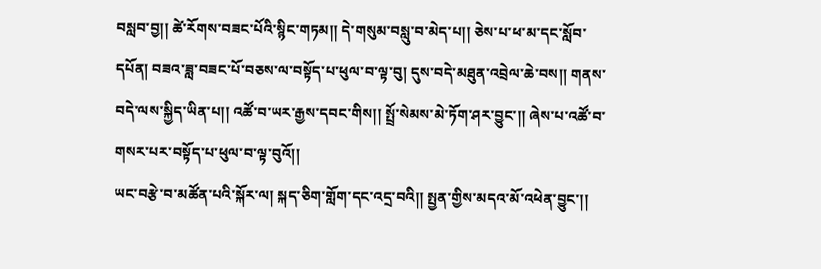བསླབ་བྱ།། ཚེ་རོགས་བཟང་པོའི་སྙིང་གཏམ།། དེ་གསུམ་བསླུ་བ་མེད་པ།། ཅེས་པ་ཕ་མ་དང་སློབ་དཔོན། བཟའ་ཟླ་བཟང་པོ་བཅས་ལ་བསྟོད་པ་ཕུལ་བ་ལྟ་བུ། དུས་བདེ་མཐུན་འབྲེལ་ཆེ་བས།། གནས་བདེ་ལས་སྐྱིད་ཡིན་པ།། འཚོ་བ་ཡར་རྒྱས་དབང་གིས།། སྤྲོ་སེམས་མེ་ཏོག་ཤར་བྱུང་།། ཞེས་པ་འཚོ་བ་གསར་པར་བསྟོད་པ་ཕུལ་བ་ལྟ་བུའོ།།
ཡང་བརྩེ་བ་མཚོན་པའི་སྐོར་ལ། སྐད་ཅིག་གློག་དང་འདྲ་བའི།། སྤྱན་གྱིས་མདའ་མོ་འཕེན་བྱུང་།།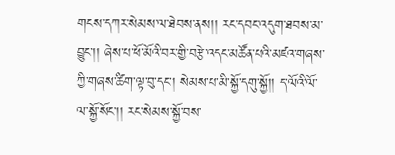གངས་དཀར་སེམས་ལ་ཐེབས་ནས།། རང་དབང་འདུག་ཐབས་མ་བྱུང་།། ཞེས་པ་ཕོ་མོའི་བར་གྱི་བརྩེ་འདང་མཚོན་པའི་མཛའ་གཞས་ཀྱི་གཞས་ཚིག་ལྟ་བུ་དང་། སེམས་པ་མི་སྐྱོ་དགུ་སྐྱོ།། ད་ལོའི་ལོ་ལ་སྐྱོ་སོང་།། རང་སེམས་སྐྱོ་བས་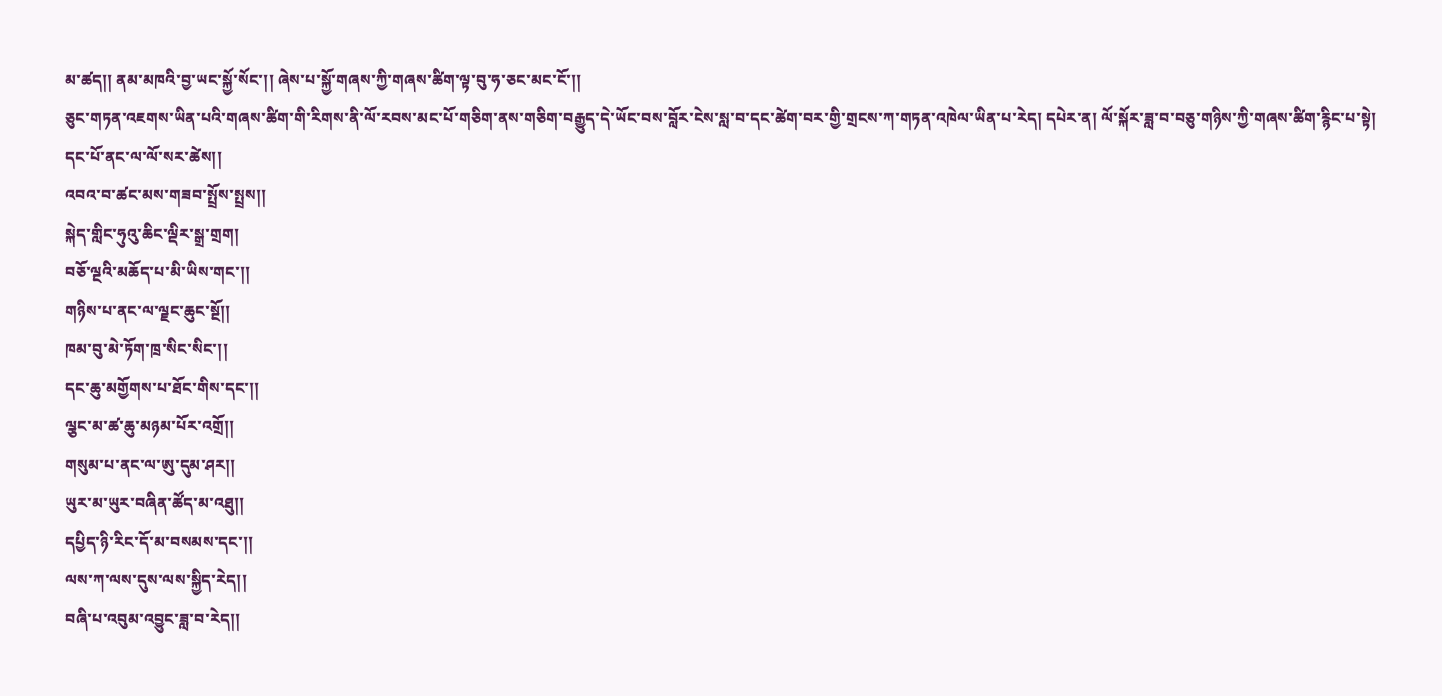མ་ཚད།། ནམ་མཁའི་བྱ་ཡང་སྐྱོ་སོང་།། ཞེས་པ་སྐྱོ་གཞས་ཀྱི་གཞས་ཚིག་ལྟ་བུ་ཧ་ཅང་མང་ངོ་།།
ཅུང་གཏན་འཇགས་ཡིན་པའི་གཞས་ཚིག་གི་རིགས་ནི་ལོ་རབས་མང་པོ་གཅིག་ནས་གཅིག་བརྒྱུད་དེ་ཡོང་བས་བློར་ངེས་སླ་བ་དང་ཚེག་བར་གྱི་གྲངས་ཀ་གཏན་འཁེལ་ཡིན་པ་རེད། དཔེར་ན། ལོ་སྐོར་ཟླ་བ་བཅུ་གཉིས་ཀྱི་གཞས་ཚིག་རྙིང་པ་སྟེ།
དང་པོ་ནང་ལ་ལོ་སར་ཚེས།།
འབའ་བ་ཚང་མས་གཟབ་སྤྲོས་སྤྲས།།
སྐེད་གླིང་ཧུའུ་ཆིང་ལྡིར་སྒྲ་གྲག།
བཅོ་ལྔའི་མཆོད་པ་མི་ཡིས་གང་།།
གཉིས་པ་ནང་ལ་ལྗང་ཆུང་སྔོ།།
ཁམ་བུ་མེ་ཏོག་ཁྲ་སིང་སིང་།།
དང་ཆུ་མགྱོགས་པ་ཐོང་གིས་དང་།།
ལྕང་མ་ཚ་ཆུ་མཉམ་པོར་འགྲོ།།
གསུམ་པ་ནང་ལ་ཨུ་དུམ་ཤར།།
ཡུར་མ་ཡུར་བཞིན་ཚོད་མ་འཐུ།།
དཔྱིད་ཉི་རིང་དོ་མ་བསམས་དང་།།
ལས་ཀ་ལས་དུས་ལས་སྐྱིད་རེད།།
བཞི་པ་འབུམ་འབྱུང་ཟླ་བ་རེད།།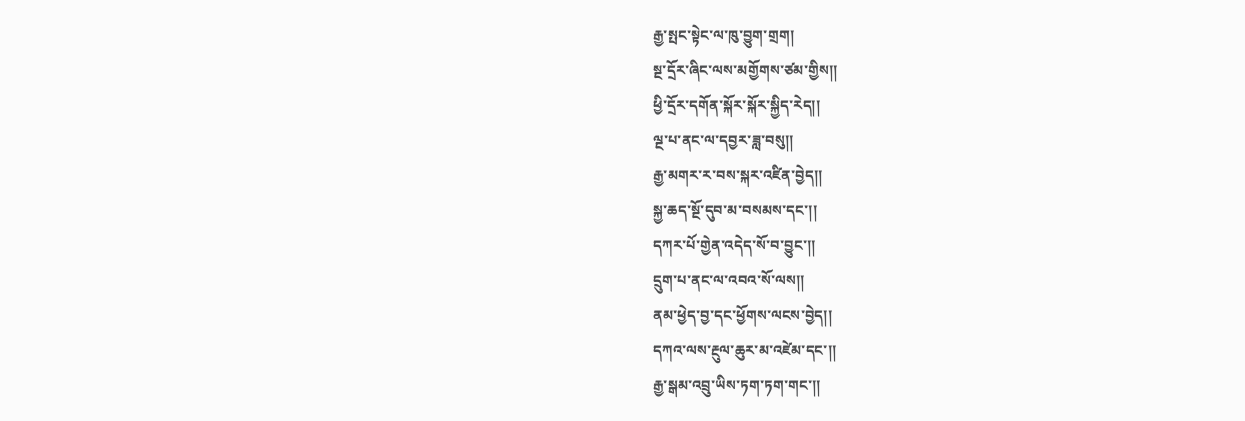རྒྱ་སྤང་སྟེང་ལ་ཁུ་བྱུག་གྲག།
སྔ་དྲོར་ཞིང་ལས་མགྱོགས་ཙམ་གྱིས།།
ཕྱི་དྲོར་དགོན་སྐོར་སྐོར་སྐྱིད་རེད།།
ལྔ་པ་ནང་ལ་དབྱར་ཟླ་བསུ།།
རྒྱ་མགར་ར་བས་སྐར་འཛིན་བྱེད།།
སྐྱ་ཆད་སྔོ་དུབ་མ་བསམས་དང་།།
དཀར་པོ་གྱེན་འདེད་སོ་བ་བྱུང་།།
དྲུག་པ་ནང་ལ་འབའ་སོ་ལས།།
ནམ་ཕྱེད་བྱ་དང་ཕྱོགས་ལངས་བྱེད།།
དཀའ་ལས་རྔུལ་ཆུར་མ་འཛེམ་དང་།།
རྒྱ་སྒམ་འབྲུ་ཡིས་ཏག་ཏག་གང་།།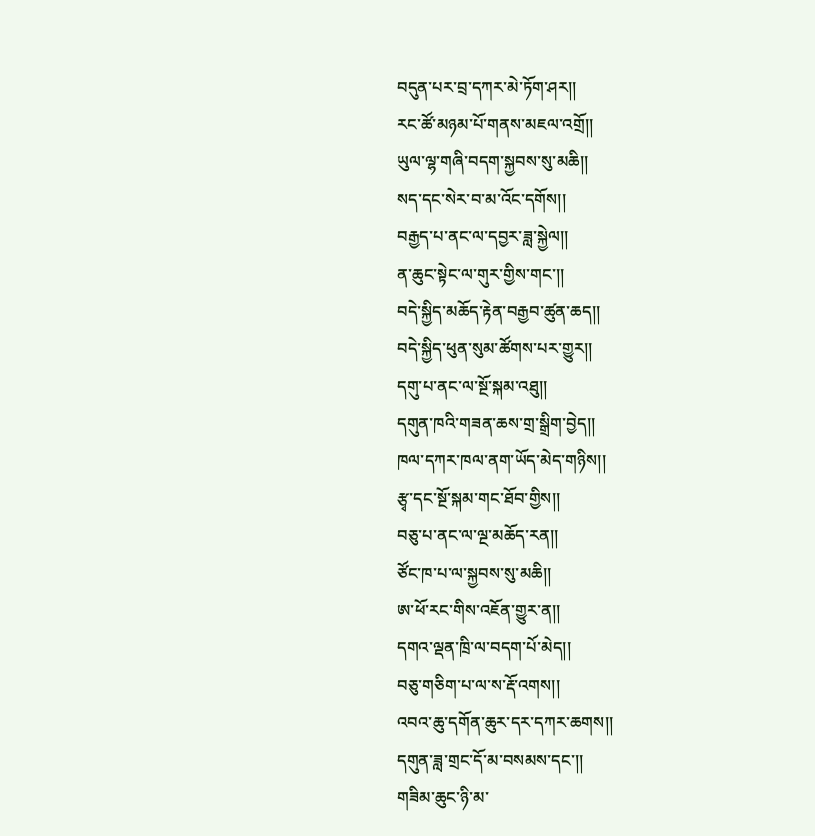བདུན་པར་བྲ་དཀར་མེ་ཏོག་ཤར།།
རང་ཚོ་མཉམ་པོ་གནས་མཇལ་འགྲོ།།
ཡུལ་ལྷ་གཞི་བདག་སྐྱབས་སུ་མཆི།།
སད་དང་སེར་བ་མ་འོང་དགོས།།
བརྒྱད་པ་ནང་ལ་དབྱར་ཟླ་སྐྱེལ།།
ན་ཆུང་སྟེང་ལ་གུར་གྱིས་གང་།།
བདེ་སྐྱིད་མཆོད་རྟེན་བརྒྱབ་ཚུན་ཆད།།
བདེ་སྐྱིད་ཕུན་སུམ་ཚོགས་པར་གྱུར།།
དགུ་པ་ནང་ལ་སྔོ་སྐམ་འཐུ།།
དགུན་ཁའི་གཟན་ཆས་གྲ་སྒྲིག་བྱེད།།
ཁལ་དཀར་ཁལ་ནག་ཡོད་མེད་གཉིས།།
རྩྭ་དང་སྔོ་སྐམ་གང་ཐོབ་གྱིས།།
བཅུ་པ་ནང་ལ་ལྔ་མཆོད་རན།།
ཙོང་ཁ་པ་ལ་སྐྱབས་སུ་མཆི།།
ཨ་ཕོ་རང་གིས་འཇོན་གྱུར་ན།།
དགའ་ལྡན་ཁྲི་ལ་བདག་པོ་མེད།།
བཅུ་གཅིག་པ་ལ་ས་རྡོ་འགས།།
འབའ་ཆུ་དགོན་ཆུར་དར་དཀར་ཆགས།།
དགུན་ཟླ་གྲང་དོ་མ་བསམས་དང་།།
གཟིམ་ཆུང་ཉི་མ་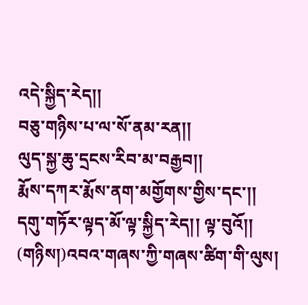འདེ་སྐྱིད་རེད།།
བཅུ་གཉིས་པ་ལ་སོ་ནམ་རན།།
ལུད་སྐྱ་ཆུ་དྲངས་རིབ་མ་བརྒྱབ།།
རྨོས་དཀར་རྨོས་ནག་མགྱོགས་གྱིས་དང་།།
དགུ་གཏོར་ལྟད་མོ་ལྟ་སྐྱིད་རེད།། ལྟ་བུའོ།།
(གཉིས།)འབའ་གཞས་ཀྱི་གཞས་ཚིག་གི་ལུས།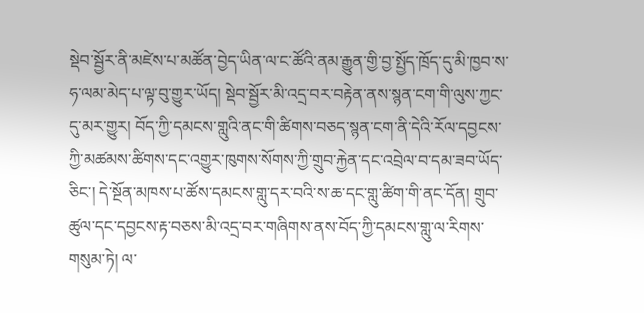སྡེབ་སྦྱོར་ནི་མཛེས་པ་མཚོན་བྱེད་ཡིན་ལ་ང་ཚོའི་ནམ་རྒྱུན་གྱི་བྱ་སྤྱོད་ཁྲོད་དུ་མི་ཁྱབ་ས་ཧ་ལམ་མེད་པ་ལྟ་བུ་གྱུར་ཡོད། སྡེབ་སྦྱོར་མི་འདྲ་བར་བརྟེན་ནས་སྙན་ངག་གི་ལུས་ཀྱང་དུ་མར་གྱུར། བོད་ཀྱི་དམངས་གླུའི་ནང་གི་ཚིགས་བཅད་སྙན་ངག་ནི་དེའི་རོལ་དབྱངས་ཀྱི་མཚམས་ཚིགས་དང་འགྱུར་ཁུགས་སོགས་ཀྱི་གྲུབ་རྐྱེན་དང་འབྲེལ་བ་དམ་ཟབ་ཡོད་ཅིང་། དེ་སྔོན་མཁས་པ་ཚོས་དམངས་གླུ་དར་བའི་ས་ཆ་དང་གླུ་ཚིག་གི་ནང་དོན། གྲུབ་ཚུལ་དང་དབྱངས་རྟ་བཅས་མི་འདྲ་བར་གཞིགས་ནས་བོད་ཀྱི་དམངས་གླུ་ལ་རིགས་གསུམ་ཏེ། ལ་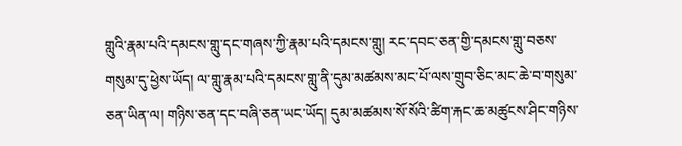གླུའི་རྣམ་པའི་དམངས་གླུ་དང་གཞས་ཀྱི་རྣམ་པའི་དམངས་གླུ། རང་དབང་ཅན་གྱི་དམངས་གླུ་བཅས་གསུམ་དུ་ཕྱེས་ཡོད། ལ་གླུ་རྣམ་པའི་དམངས་གླུ་ནི་དུམ་མཚམས་མང་པོ་ལས་གྲུབ་ཅིང་མང་ཆེ་བ་གསུམ་ཅན་ཡིན་ལ། གཉིས་ཅན་དང་བཞི་ཅན་ཡང་ཡོད། དུམ་མཚམས་སོ་སོའི་ཚིག་རྐང་ཆ་མཚུངས་ཤིང་གཉིས་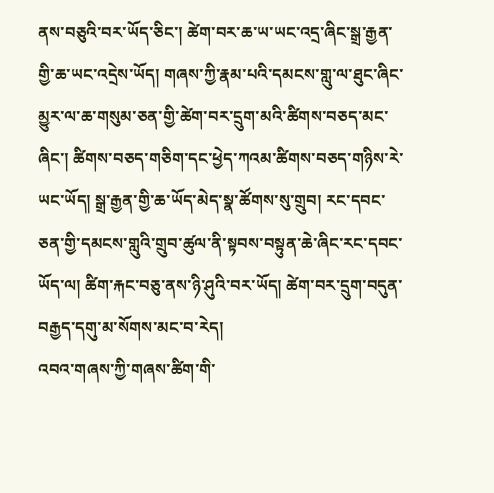ནས་བཅུའི་བར་ཡོད་ཅིང་། ཚེག་བར་ཆ་ཡ་ཡང་འདྲ་ཞིང་སྒྲ་རྒྱན་གྱི་ཆ་ཡང་འདྲེས་ཡོད། གཞས་ཀྱི་རྣམ་པའི་དམངས་གླུ་ལ་ཐུང་ཞིང་མྱུར་ལ་ཆ་གསུམ་ཅན་གྱི་ཚེག་བར་དྲུག་མའི་ཚིགས་བཅད་མང་ཞིང་། ཚིགས་བཅད་གཅིག་དང་ཕྱེད་ཀའམ་ཚིགས་བཅད་གཉིས་རེ་ཡང་ཡོད། སྒྲ་རྒྱན་གྱི་ཆ་ཡོད་མེད་སྣ་ཚོགས་སུ་གྲུབ། རང་དབང་ཅན་གྱི་དམངས་གླུའི་གྲུབ་ཚུལ་ནི་སྟབས་བསྟུན་ཆེ་ཞིང་རང་དབང་ཡོད་ལ། ཚིག་རྐང་བཅུ་ནས་ཉི་ཤུའི་བར་ཡོད། ཚེག་བར་དྲུག་བདུན་བརྒྱད་དགུ་མ་སོགས་མང་བ་རེད།
འབའ་གཞས་ཀྱི་གཞས་ཚིག་གི་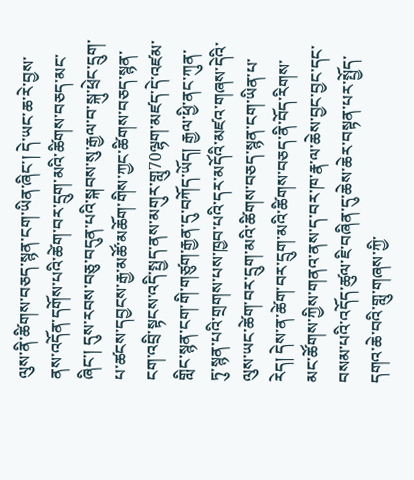ལུས་ནི་ཚིགས་བཅད་སྙན་ངག་ཡིན་ཞིང་། དེ་ཡང་ཆ་རེ་བྱས་ནས་འདོན་དགོས་པའི་ཚེག་བར་དྲུག་མའི་ཚིགས་བཅད་མང་ཞིང་། དུས་རབས་བཅུ་བདུན་པའི་སྐབས་སུ་རྒྱལ་བ་སྐུ་ཕྲེང་དྲུག་པ་ཚངས་དབྱངས་རྒྱ་མཚོ་མཆོག་གིས་ཀྱང་ཚིགས་བཅད་སྙན་ངག་འབྲི་སྟངས་འདི་སྤྱད་ནས་མགུར་གླུ70ལྷག་མཛད་དེ་འཛམ་གླིང་སྙན་ངག་གི་གཙུག་རྒྱན་དུ་བཀོད་ཡོད། རྒྱལ་ཕྱི་ནང་ཀུན་ཏུ་སྙན་པའི་གྲགས་པས་ཁྱབ་པའི་དར་མདོའི་མཛའ་གཞས་དེའི་ལུས་ཡང་ཚེག་བར་དྲུག་མའི་ཚིགས་བཅད་སྙན་ངག་ཡིན་པ་རེད། དེས་ན་ཚེག་བར་དྲུག་མའི་ཚིགས་བཅད་ནི་བོད་རིགས་མང་ཚོགས་ཀྱིས་གནའ་ནས་ད་བར་ཁ་རྣ་ལ་ཆེས་བྱང་བྱང་དང་བསམ་པའི་འདོད་ཚུལ་ཇི་བཞིན་དུ་ཆེས་ཆེར་བསྟན་པར་སྤྱོད་དགའ་ཆེ་བའི་གླུ་གཞས་ཀྱི་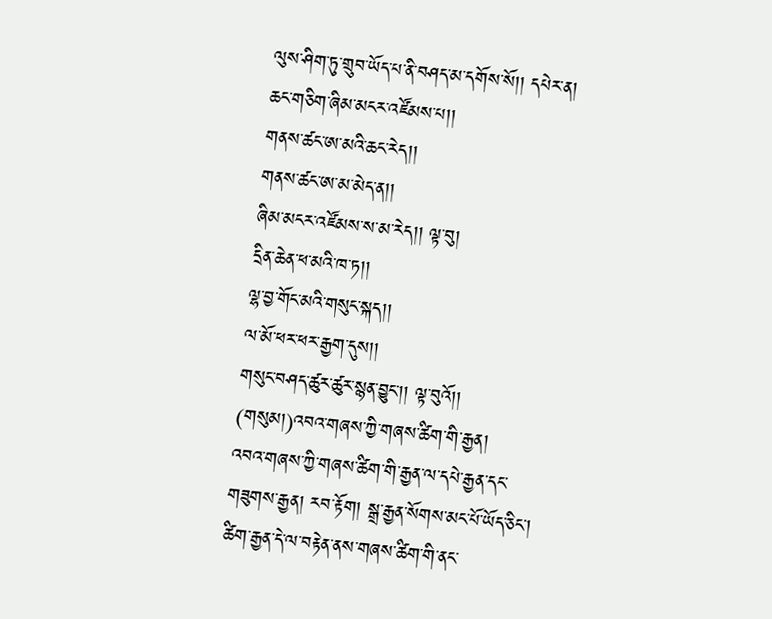ལུས་ཤིག་ཏུ་གྲུབ་ཡོད་པ་ནི་བཤད་མ་དགོས་སོ།། དཔེར་ན།
ཆང་གཅིག་ཞིམ་མངར་འཛོམས་པ།།
གནས་ཚང་ཨ་མའི་ཆང་རེད།།
གནས་ཚང་ཨ་མ་མེད་ན།།
ཞིམ་མངར་འཛོམས་ས་མ་རེད།། ལྟ་བུ།
དྲིན་ཆེན་ཕ་མའི་ཁ་ཏ།།
ལྷ་བྱ་གོང་མའི་གསུང་སྐད།།
ལ་མོ་ཕར་ཕར་རྒྱག་དུས།།
གསུང་བཤད་ཚུར་ཚུར་སྙན་བྱུང་།། ལྟ་བུའོ།།
(གསུམ།)འབའ་གཞས་ཀྱི་གཞས་ཚིག་གི་རྒྱན།
འབའ་གཞས་ཀྱི་གཞས་ཚིག་གི་རྒྱན་ལ་དཔེ་རྒྱན་དང་གཟུགས་རྒྱན། རབ་རྟོག། སྒྲ་རྒྱན་སོགས་མང་པོ་ཡོད་ཅིང་། ཚིག་རྒྱན་དེ་ལ་བརྟེན་ནས་གཞས་ཚིག་གི་ནང་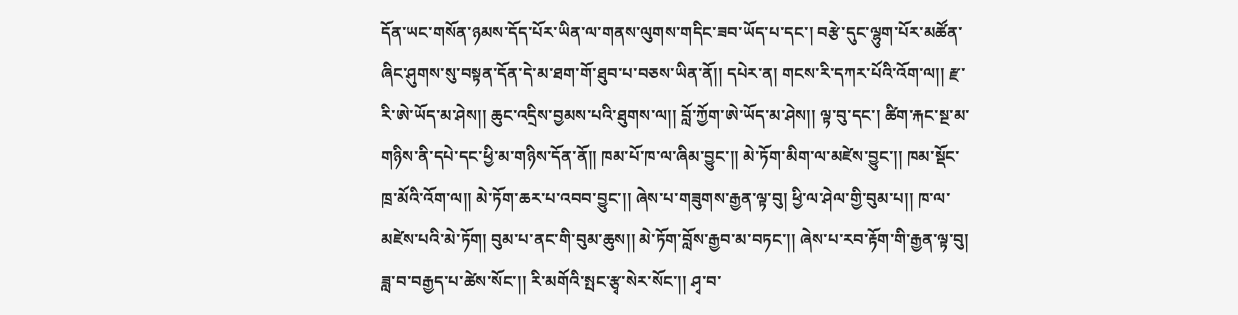དོན་ཡང་གསོན་ཉམས་དོད་པོར་ཡིན་ལ་གནས་ལུགས་གདིང་ཟབ་ཡོད་པ་དང་། བརྩེ་དུང་ལྷུག་པོར་མཚོན་ཞིང་ཤུགས་སུ་བསྟན་དོན་དེ་མ་ཐག་གོ་ཐུབ་པ་བཅས་ཡིན་ནོ།། དཔེར་ན། གངས་རི་དཀར་པོའི་འོག་ལ།། རྫ་རི་ཨེ་ཡོད་མ་ཤེས།། ཆུང་འདྲིས་བྱམས་པའི་ཐུགས་ལ།། བློ་ཀྱོག་ཨེ་ཡོད་མ་ཤེས།། ལྟ་བུ་དང་། ཚིག་རྐང་སྔ་མ་གཉིས་ནི་དཔེ་དང་ཕྱི་མ་གཉིས་དོན་ནོ།། ཁམ་པོ་ཁ་ལ་ཞིམ་བྱུང་།། མེ་ཏོག་མིག་ལ་མཛེས་བྱུང་།། ཁམ་སྡོང་ཁྲ་མོའི་འོག་ལ།། མེ་ཏོག་ཆར་པ་འབབ་བྱུང་།། ཞེས་པ་གཟུགས་རྒྱན་ལྟ་བུ། ཕྱི་ལ་ཤེལ་གྱི་བུམ་པ།། ཁ་ལ་མཛེས་པའི་མེ་ཏོག། བུམ་པ་ནང་གི་བུམ་ཆུས།། མེ་ཏོག་བློས་རྒྱབ་མ་བཏང་།། ཞེས་པ་རབ་རྟོག་གི་རྒྱན་ལྟ་བུ། ཟླ་བ་བརྒྱད་པ་ཚེས་སོང་།། རི་མགོའི་སྤང་རྩྭ་སེར་སོང་།། ཤྭ་བ་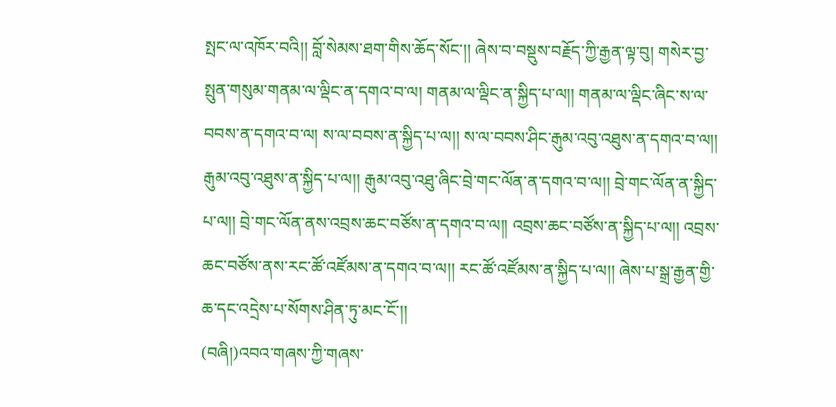སྤང་ལ་འཁོར་བའི།། བློ་སེམས་ཐག་གིས་ཆོད་སོང་།། ཞེས་བ་བསྡུས་བརྗོད་ཀྱི་རྒྱན་ལྟ་བུ། གསེར་བྱ་སྤུན་གསུམ་གནམ་ལ་ལྡིང་ན་དགའ་བ་ལ། གནམ་ལ་ལྡིང་ན་སྐྱིད་པ་ལ།། གནམ་ལ་ལྡིང་ཞིང་ས་ལ་བབས་ན་དགའ་བ་ལ། ས་ལ་བབས་ན་སྐྱིད་པ་ལ།། ས་ལ་བབས་ཤིང་རྒུམ་འབུ་འཐུས་ན་དགའ་བ་ལ།། རྒུམ་འབུ་འཐུས་ན་སྐྱིད་པ་ལ།། རྒུམ་འབུ་འཐུ་ཞིང་བྲེ་གང་ལོན་ན་དགའ་བ་ལ།། བྲེ་གང་ལོན་ན་སྐྱིད་པ་ལ།། བྲེ་གང་ལོན་ནས་འབྲས་ཆང་བཙོས་ན་དགའ་བ་ལ།། འབྲས་ཆང་བཙོས་ན་སྐྱིད་པ་ལ།། འབྲས་ཆང་བཙོས་ནས་རང་ཚོ་འཛོམས་ན་དགའ་བ་ལ།། རང་ཚོ་འཛོམས་ན་སྐྱིད་པ་ལ།། ཞེས་པ་སྒྲ་རྒྱན་གྱི་ཆ་དང་འདྲེས་པ་སོགས་ཤིན་ཏུ་མང་ངོ་།།
(བཞི།)འབའ་གཞས་ཀྱི་གཞས་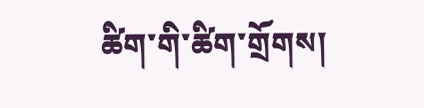ཚིག་གི་ཚིག་གྲོགས།